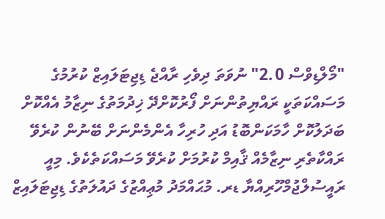"މޯލްޑިވްސް 2.0" ނުވަތަ ދިވެހި ރާއްޖެ ޑިޖިޓަލައިޒް ކުރުމުގެ މަސައްކަތަކީ ރައްޔިތުންނަށް ފޯރުކޮށްދޭ ޚިދުމަތުގެ ނިޒާމު އެއްކޮށް ބަދަލުކޮށް ހާމަކަންބޮޑު އަދި ހުރިހާ އެންމެންނަށް ބޭނުން ކުރެވޭ ރައްކާތެރި ނިޒާމެއް ޤާއިމް ކުރުމަށް ކުރެވޭ މަސައްކަތެކެވެ. މިއީ ރައީސުލްޖުމްހޫރިއްޔާ ޑރ. މުޙައްމަދު މުޢިއްޒުގެ ދައުލަތުގެ ޑިޖިޓަލައިޒް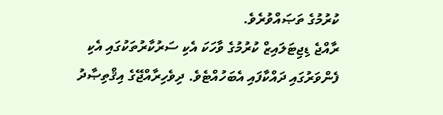ކުރުމުގެ ތަޞައްވުރެވެ.
ރާއްޖެ ޑިޖިޓަލައިޒް ކުރުމުގެ ވާހަކަ އެކި ސަރުކާރުތަކުގައި އެކި ފެންވަރުގައި ދައްކާފައި އެބަހުއްޓެވެ. ދިވެހިރާއްޖޭގެ އިޤްތިޞާދު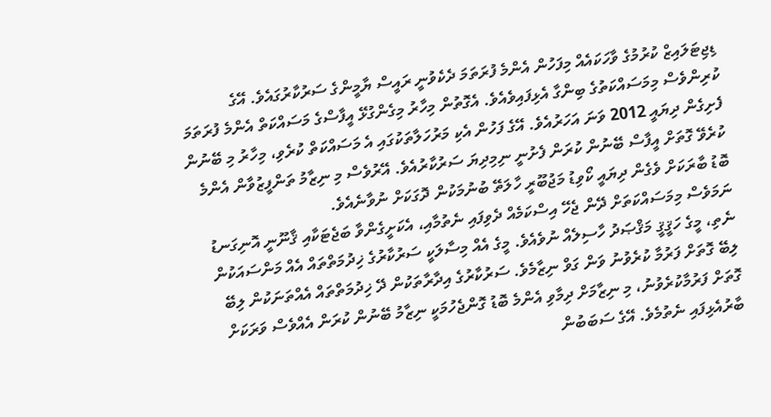ޑިޖިޓަލައިޒް ކުރުމުގެ ވާހަކައެއް މިފަހުން އެންމެ ފުރަތަމަ ދެކެވުނީ ރައީސް ޔާމީންގެ ސަރުކާރުގައެވެ. އޭގެ ކުރިންވެސް މިމަސައްކަތުގެ ބިންގާ އެޅިފައިވެއެވެ. އެގޮތުން މިހާރު މިގެންގުޅޭ އީފާސްގެ މަސައްކަތް އެންމެ ފުރަތަމަ ފެށިގެން ދިޔައީ 2012 ވަނަ އަހަރުއެވެ. އޭގެ ފަހުން އެކި މަރުހަލާތަކުގައި އެ މަސައްކަތް ކުރެވި، މިހާރު މި ބޭނުން ކުރެވޭ ގޮތަށް އީފާސް ބޭނުން ކުރަން ފެށުނީ ނިމިދިޔަ ސަރުކާރުއެވެ. އޭރުވެސް މި ނިޒާމު ތަންފީޒުވާން އެންމެ ބޮޑު ބާރަކަށް ވެގެން ދިޔައީ ކޯވިޑު މަޖުބޫރީ ހާލަތޭ ބުނުމަކުން ދޮގަކަށް ނުވާނެއެވެ.
ނަމަވެސް މިމަސައްކަތަށް ދޭން ޖެހޭ އިސްކަމެއް ދެވިފައި ނެތުމާއި، އެކަށީގެންވާ ބަޖެޓަކާއި ޤާނޫނީ އޮނިގަނޑު ނެތި، މީގެ ހަޤީޤީ މަޤްޞަދު ހާސިލެއް ނުވެއެވެ. މީގެ އެއް މިސާލަކީ ސަރުކާރުގެ ޚިދުމަތްތައް އެއް މަންސައަކުން ލިބޭ ގޮތަށް ފަރުމާ ކުރެވުނު ވަން ގަވް ނިޒާމެވެ. ސަރުކާރުގެ އިދާރާތަކުން ދޭ ޚިދުމަތްތައް އެއްތަނަކުން ލިބޭ ގޮތަށް ފަރުމާކުރެވުނު، މި ނިޒާމަށް ދިމާވި އެންމެ ބޮޑު ގޮންޖެހުމަކީ ނިޒާމު ބޭނުން ކުރަން އެއްވެސް ވަރަކަށް ބާރުއެޅިފައި ނެތުމެވެ. އޭގެ ސަބަބުން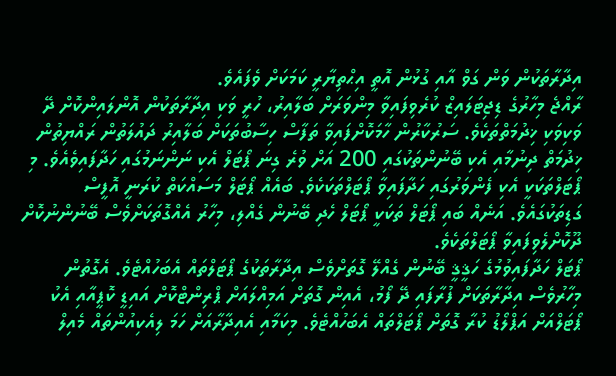އިދާރާތަކުން ވަން ގަވް އާއި ގުޅުން އޮތީ އިޙްތިޔާރީ ކަމަކަށް ވެފައެވެ.
ރާއްޖެ މިހާރުގެ ޑިޖިޓަލައިޒް ކުރެވިފައިވާ މިންވަރަށް ބަލާއިރު، ހުރީ ވަކި އިދާރާތަކުން އޮންލައިންކޮށް ދޭ ވަކިވަކި ޚިދުމަތްތަކެވެ. ސަރުކާރުން ހާމަކޮށްފައިވާ ތަފާސް ހިސާބުތަކަށް ބަލާއިރު ދައުލަތުން ރައްޔިތުން ޚިދުމަތް ދިނުމާއި އެކި ބޭނުންތަކުގައި 200 އަށް ވުރެ ގިނަ ޕޯޓަލް އެކި ނަންނަމުގައި ހަދާފައިވެއެވެ. މި ޕޯޓަލްތަކަކީ އެކި ފެންވަރުގައި ހަދާފައިވާ ޕޯޓަލްތަކަކެވެ. ބައެއް ޕޯޓަލް މަސައްކަތް ކުރަނީ އޮފީސް ގަޑިތަކުގައެވެ. އަނެއް ބައި ޕޯޓަލް ތަކަކީ ޕޯޓަލް ހެދި ބޭނުން ގެއްލި، މިހާރު އެއްގޮތަކަށްވެސް ބޭނުންނުކޮށް ދޫކޮށްލެވިފައިވާ ޕޯޓަލްތަކެވެ.
ޕޯޓަލް ހަދާފައިވުމުގެ ހަޤީޤީ ބޭނުން ގެއްލޭ ގޮތަށްވެސް އިދާރާތަކުގެ ޕޯޓަލްތައް އެބަހުއްޓެވެ. އެގޮތުން މިހާރުވެސް އިދާރާތަކަށް ފުރާފައި ދޭ ފޯމު، އެއިން ގޮތަށް އަމިއްލައަށް ޕްރިންޓްކޮށް އައިޑީ ކޮޕީއާއި އެކު ޕޯޓަލްއަށް އަޕްލޯޑު ކުރާ ގޮތަށް ޕޯޓަލްތައް އެބަހުއްޓެވެ. މިކަމާއި އެއިދާރާއަށް ހަމަ ލިއެކިއުންތައް މެއިލް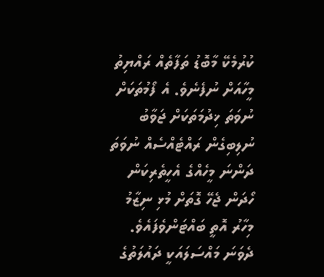ކުރުމެކޭ މާބޮޑު ތަފާތެއް ރައްޔިތު މީހާއަށް ނުފެނެވެ. އެ ފޯމުތަކަށް ނުވަތަ ޚިދުމަތަކަށް ޖަވާބު ނުލިބިގެން ރައްޓެއްސެއް ނުވަތަ ދަންނަ މީހެއްގެ އެހީތެރިކަން ހޯދަން ޖެހޭ ގޮތަށް މުޅި ނިޒާމު މިހާރު އޮތީ ބައްޓަންވެފައެވެ.
ދެވަނަ މައްސަލައަކީ ދައުލަތުގެ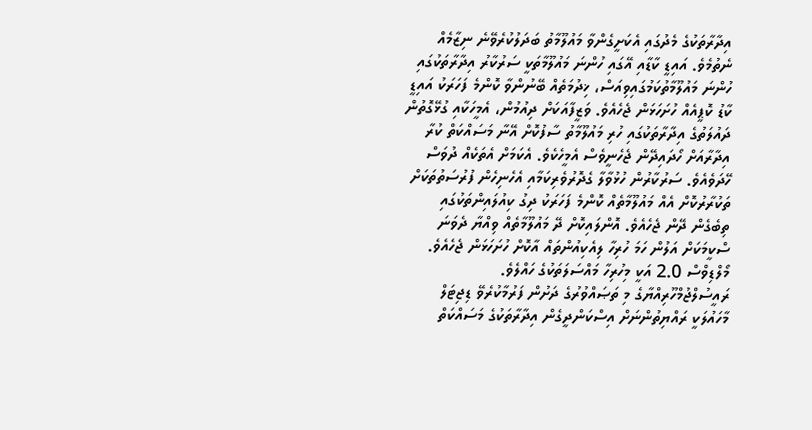އިދާރާތަކުގެ މެދުގައި އެކަށީގެންވާ މައުލޫމާތު ބަދަލުކުރެވޭނެ ނިޒާމެއް ނެތުމެވެ. އައިޑީ ކާޑާއި އޭގައި ހުންނަ މައުލޫމާތަކީ ސަރުކާރު އިދާރާތަކުގައި ހުންނަ މައުލޫމާތުކަމުގައިވިއަސް، ޚިދުމަތެއް ބޭނުންވާ ކޮންމެ ފަހަރަކު އައިޑީ ކާޑު ކޮޕީއެއް ހުށަހަޅަން ޖެހެއެވެ. ވަޒީފާއަކަށް ދިއުމުން، އެމީހަކާއި ގުޅޭގޮތުން ދައުލަތުގެ އިދާރާތަކުގައި ހުރި މައުލޫމާތު ސާފުކޮށް އޭނާ މަސައްކަތް ކުރާ އިދާރާއަށް ހޯދައިދޭން ޖެހެނީވެސް އެމީހެކެވެ. އެކަމަށް އެތަކެއް ދުވަސް ހޭދަވެއެވެ. ސަރުކާރުން ހުޅުވާލާ ގެދޮރުވެރިކަމާއި އެހެނިހެން ފުރުސަތުތަކަށް ތަކުރާރުކޮށް އެއް މައުލޫމާތެއް ކޮންމެ ފަހަރަކު ދިގު ކިއުލައިންތަކުގައި ތިބެގެން ދޭން ޖެހެއެވެ. އޮންލައިކޮށް ދޭ މައުލޫމާތެއް ވިއްޔާ ދެވަނަ ސްކީމަކަށް އަލުން ހަމަ ހުރިހާ ލިއެކިއުންތައް އާކޮށް ހުށަހަޅަން ޖެހެއެވެ.
މޯލްޑިވްސް 2.0 އަކީ މިހުރިހާ މައްސަލަތަކުގެ ހައްލެވެ. ރައީސުލްޖުމްހޫރިއްޔާގެ މި ތަޞައްވުރުގެ ދަށުން ފަރުމާކުރެވޭ ޑިޖިޓަލް މާހައުލަކީ ރައްޔިތުންނަށް އިސްކަންދީގެން އިދާރާތަކުގެ މަސައްކަތް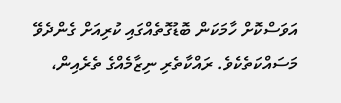އަވަސްކޮށް ހާމަކަން ބޮޑުގޮތެއްގައި ކުރިއަށް ގެންދެވޭ މަސައްކަތެކެވެ. ރައްކާތެރި ނިޒާމެއްގެ ތެރެއިން،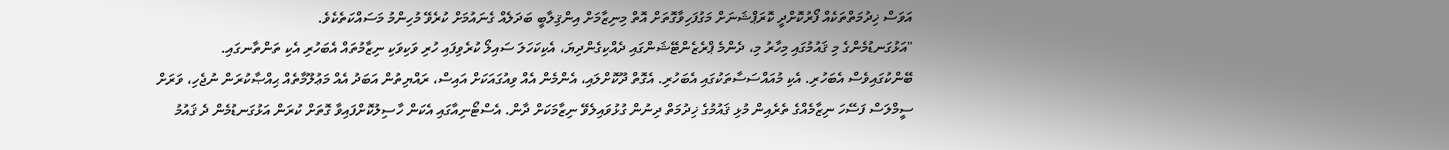އަވަސް ޚިދުމަތްތަކެއް ފޯރުކޮށްދީ ކޮރަޕްޝަނަށް މަގުފަހިވާގޮތަށް އޮތް މިނިޒާމަށް އިންޤިލާބީ ބަދަލެއް ގެނައުމަށް ކުރެވޭ މުހިންމު މަސައްކަތެކެވެ.
"އަޅުގަނޑުމެންގެ މި ޤައުމުގައި މިހާރު މި، ދެންމެ ޕްރެޒެންޓޭޝަންގައި ދެއްކިގެންދިޔަ، އެކިކަހަލަ ސައިލޯ ކުރެވިފައި ހުރި ވަކިވަކި ނިޒާމުތައް އެބަހުރި އެކި ތަންތާނގައި. ބޭންކުގައިވެސް އެބަހުރި. އެކި މުއައްސަސާތަކުގައި އެބަހުރި. އެގޮތް ދޫކޮށްލައި، އެންމެން އެއް ވިއުގައަކަށް އައިސް، ރައްޔިތުން އަބަދު އެއް މަޢުލޫމާތެއް ޙިއްޞާކުރަން ނުޖެހި، ވަރަށް ސީމްލަސް ފަސޭހަ ނިޒާމެއްގެ ތެރެއިން މުޅި ޤައުމުގެ ޚިދުމަތް ދިނުން ގުޅުވައިލެވޭ ނިޒާމަކަށް ދާން. އެސްޓޯނިއާގައި އެކަން ހާސިލުކޮށްފައިވާ ގޮތަށް ކުރަން އަޅުގަނޑުމެން ދެ ޤައުމު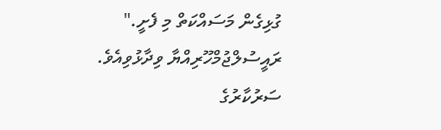ގުޅިގެން މަސައްކަތް މި ފެށީ." ރައީސުލްޖުމްހޫރިއްޔާ ވިދާޅުވިއެވެ.
ސަރުކާރުގެ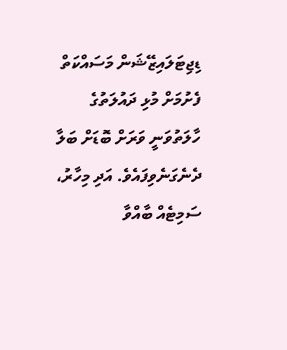ޑިޖިޓަލައިޒޭޝަން މަސައްކަތް ފެށުމަށް މުޅި ދައުލަތުގެ ހާލަތުވަނީ ވަރަށް ބޮޑަށް ބަލާ ދެނެގަނެވިފައެވެ. އަދި މިހާރު، ސަމިޓެއް ބާއްވާ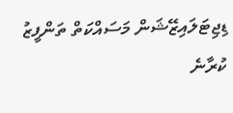ޑިޖިޓަލައިޒޭޝަން މަސައްކަތް ތަންފީޒު ކުރާނެ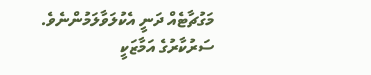މަގުޗާޓެއް ދަނީ އެކުލަވާލަމުންނެވެ. ސަރުކާރުގެ އަމާޒަކީ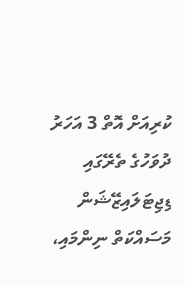ކުރިއަށް އޮތް 3 އަހަރު ދުވަހުގެ ތެރޭގައި ޑިޖިޓަލައިޒޭޝަން މަސައްކަތް ނިންމައި،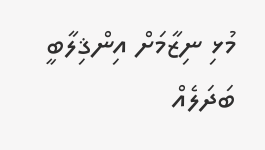މުޅި ނިޒާމަށް އިންޤިލާބީ ބަދަލެއް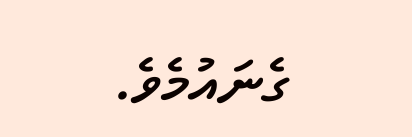ގެނައުމެވެ.